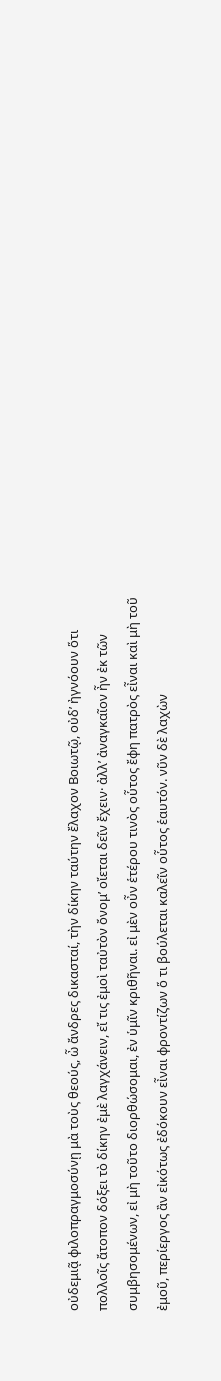οὐδεμιᾷ φιλοπραγμοσύνῃ μὰ τοὺς θεούς, ὦ ἄνδρες δικασταί, τὴν δίκην ταύτην ἔλαχον Βοιωτῷ, οὐδʼ ἠγνόουν ὅτι πολλοῖς ἄτοπον δόξει τὸ δίκην ἐμὲ λαγχάνειν, εἴ τις ἐμοὶ ταὐτὸν ὄνομʼ οἴεται δεῖν ἔχειν· ἀλλʼ ἀναγκαῖον ἦν ἐκ τῶν συμβησομένων, εἰ μὴ τοῦτο διορθώσομαι, ἐν ὑμῖν κριθῆναι. εἰ μὲν οὖν ἑτέρου τινὸς οὗτος ἔφη πατρὸς εἶναι καὶ μὴ τοῦ ἐμοῦ, περίεργος ἂν εἰκότως ἐδόκουν εἶναι φροντίζων ὅ τι βούλεται καλεῖν οὗτος ἑαυτόν. νῦν δὲ λαχὼν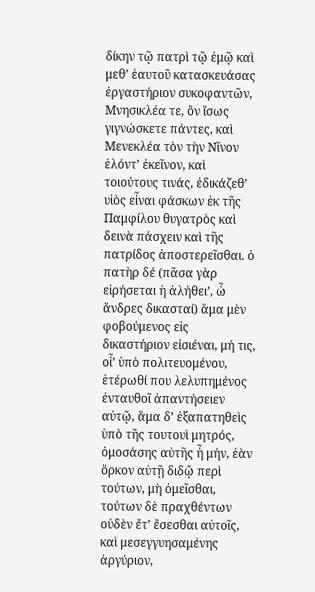δίκην τῷ πατρὶ τῷ ἐμῷ καὶ μεθʼ ἑαυτοῦ κατασκευάσας ἐργαστήριον συκοφαντῶν, Μνησικλέα τε, ὃν ἴσως γιγνώσκετε πάντες, καὶ Μενεκλέα τὸν τὴν Νῖνον ἑλόντʼ ἐκεῖνον, καὶ τοιούτους τινάς, ἐδικάζεθʼ υἱὸς εἶναι φάσκων ἐκ τῆς Παμφίλου θυγατρὸς καὶ δεινὰ πάσχειν καὶ τῆς πατρίδος ἀποστερεῖσθαι. ὁ πατὴρ δέ (πᾶσα γὰρ εἰρήσεται ἡ ἀλήθειʼ, ὦ ἄνδρες δικασταί) ἅμα μὲν φοβούμενος εἰς δικαστήριον εἰσιέναι, μή τις, οἷʼ ὑπὸ πολιτευομένου, ἑτέρωθί που λελυπημένος ἐνταυθοῖ ἀπαντήσειεν αὐτῷ, ἅμα δʼ ἐξαπατηθεὶς ὑπὸ τῆς τουτουὶ μητρός, ὀμοσάσης αὐτῆς ἦ μήν, ἐὰν ὅρκον αὐτῇ διδῷ περὶ τούτων, μὴ ὀμεῖσθαι, τούτων δὲ πραχθέντων οὐδὲν ἔτʼ ἔσεσθαι αὐτοῖς, καὶ μεσεγγυησαμένης ἀργύριον,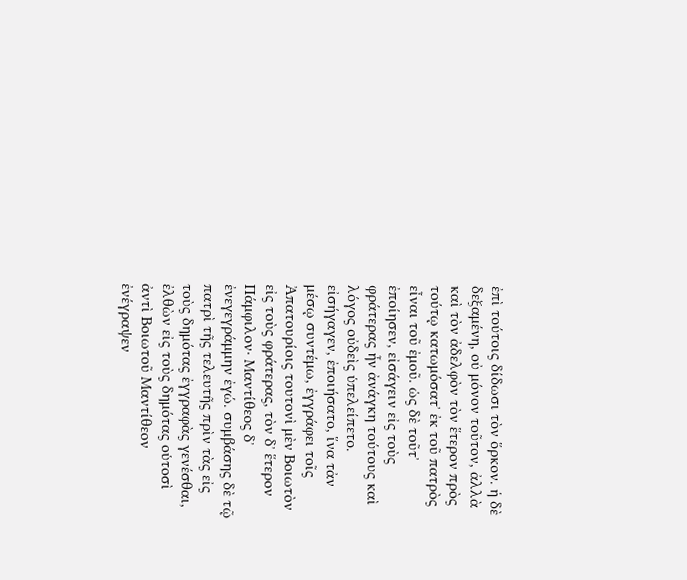ἐπὶ τούτοις δίδωσι τὸν ὅρκον. ἡ δὲ δεξαμένη, οὐ μόνον τοῦτον, ἀλλὰ καὶ τὸν ἀδελφὸν τὸν ἕτερον πρὸς τούτῳ κατωμόσατʼ ἐκ τοῦ πατρὸς εἶναι τοῦ ἐμοῦ. ὡς δὲ τοῦτʼ ἐποίησεν, εἰσάγειν εἰς τοὺς φράτερας ἦν ἀνάγκη τούτους καὶ λόγος οὐδεὶς ὑπελείπετο. εἰσήγαγεν, ἐποιήσατο, ἵνα τἀν μέσῳ συντέμω, ἐγγράφει τοῖς Ἀπατουρίοις τουτονὶ μὲν Βοιωτὸν εἰς τοὺς φράτερας, τὸν δʼ ἕτερον Πάμφιλον· Μαντίθεος δʼ ἐνεγεγράμμην ἐγώ. συμβάσης δὲ τῷ πατρὶ τῆς τελευτῆς πρὶν τὰς εἰς τοὺς δημότας ἐγγραφὰς γενέσθαι, ἐλθὼν εἰς τοὺς δημότας οὑτοσὶ ἀντὶ Βοιωτοῦ Μαντίθεον ἐνέγραψεν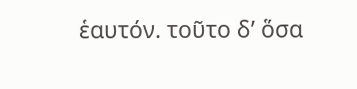ἑαυτόν. τοῦτο δʼ ὅσα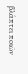βλάπτει ποιῶν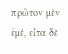πρῶτον μὲν ἐμέ, εἶτα δὲ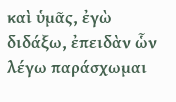καὶ ὑμᾶς, ἐγὼ διδάξω, ἐπειδὰν ὧν λέγω παράσχωμαι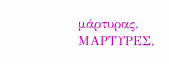μάρτυρας. ΜΑΡΤΥΡΕΣ.